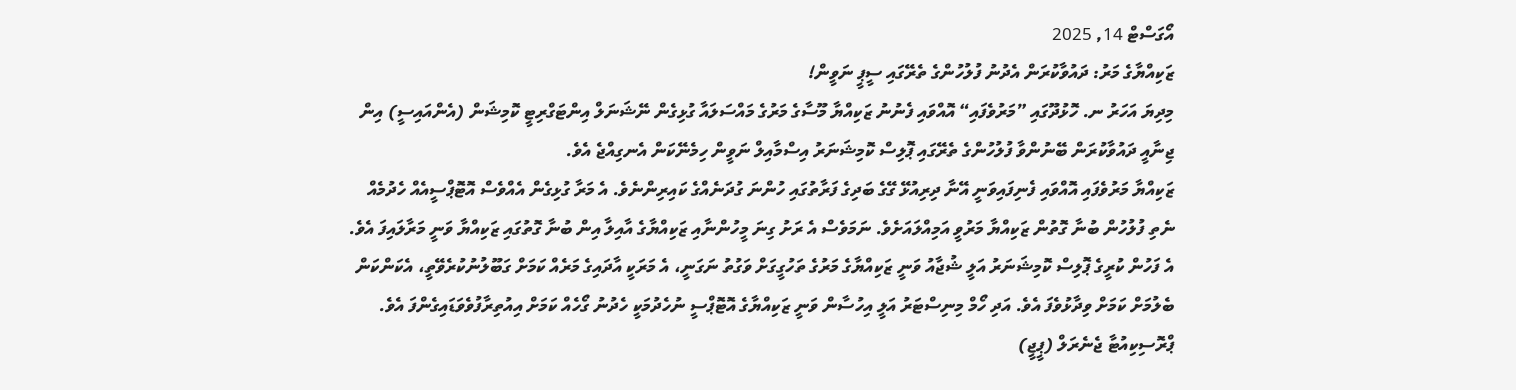އޯގަސްޓް 14, 2025
ޒަކިއްޔާގެ މަރު: ދައުވާކުރަން އެދުނު ފުލުހުންގެ ތެރޭގައި ސީޕީ ނަވީން!
މިދިޔަ އަހަރު ނ. ހޮޅުދޫގައި ”މަރުވެފައި“ އޮއްވައި ފެނުނު ޒަކިއްޔާ މޫސާގެ މަރުގެ މައްސަލައާ ގުޅިގެން ނޭޝަނަލް އިންޓަގްރިޓީ ކޮމިޝަން (އެންއައިސީ) އިން ޖިނާއީ ދައުވާކުރަން ބޭނުންވާ ފުލުހުންގެ ތެރޭގައި ޕޮލިސް ކޮމިޝަނަރު އިސްމާއިލް ނަވީން ހިމެނޭކަން އެނގިއްޖެ އެވެ.
ޒަކިއްޔާ މަރުވެފައި އޮއްވައި ފެނިފައިވަނީ އޭނާ ދިރިއުޅޭ ގޭގެ ބަދިގެ ފަރާތުގައި ހުންނަ ގުދަނެއްގެ ކައިރިންނެވެ. އެ މަރާ ގުޅިގެން އެއްވެސް އޮޓޮޕްސީއެއް ހެދުމެއް ނެތި ފުލުހުން ބުނާ ގޮތުން ޒަކިއްޔާ މަރުވީ އަމިއްލައަށެވެ. ނަމަވެސް އެ ރަށު ގިނަ މީހުންނާއި ޒަކިއްޔާގެ އާއިލާ އިން ބުނާ ގޮތުގައި ޒަކިއްޔާ ވަނީ މަރާލައިފަ އެވެ.
އެ ފަހުން ކުރީގެ ޕޮލިސް ކޮމިޝަނަރު އަލީ ޝުޖާއު ވަނީ ޒަކިއްޔާގެ މަރުގެ ތަހުގީގަށް ވަގުތު ނަގަނީ، އެ މަރަކީ އާދައިގެ މަރެއް ކަމަށް ގަބޫލުނުކުރެވޭތީ، އެކަންކަން ބެލުމަށް ކަމަށް ވިދާޅުވެފަ އެވެ. އަދި ހޯމް މިނިސްޓަރު އަލީ އިހުސާން ވަނީ ޒަކިއްޔާގެ އޮޓޮޕްސީ ނުހެދުމަކީ ހެދުނު ގޯހެއް ކަމަށް އިއުތިރާފުވެވަޑައިގެންފަ އެވެ.
ޕްރޮސިކިއުޓާ ޖެނެރަލް (ޕީޖީ)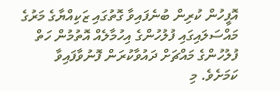އޮފީހުން ކުރިން ބުނެފައިވާ ގޮތުގައި ޒަކިއްޔާގެ މަރުގެ މައްސަލައިގައި ފުލުހުންގެ އިހުމާލެއް އޮތުމުން ހަތް ފުލުހުންގެ މައްޗަށް ދައުވާކުރަން ފޮނުވާފައިވާ ކަމަށެވެ. މި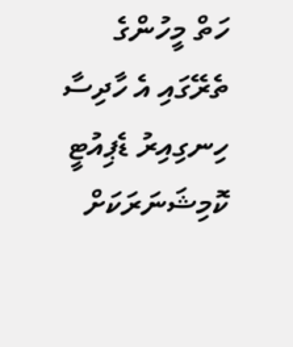ހަތް މީހުންގެ ތެރޭގައި އެ ހާދިސާ ހިނގިއިރު ޑެޕިއުޓީ ކޮމިޝަނަރަކަށް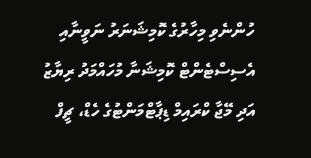ހުންނެވި މިހާރުގެ ކޮމިޝަނަރު ނަވީނާއި އެސިސްޓެންޓް ކޮމިޝަނާ މުހައްމަދު ރިޔާޒު އަދި މޭޖާ ކްރައިމް ޑިޕާޓްމަންޓުގެ ހެޑް، ޗީފް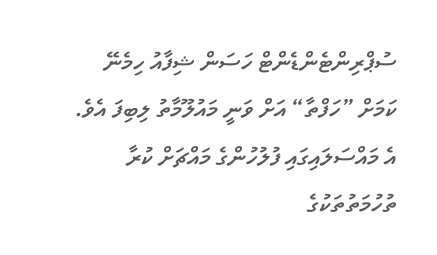ސުޕްރިންޓެންޑެންޓް ހަސަން ޝިފާއު ހިމެނޭ ކަމަށް ”ހަފްތާ“ އަށް ވަނީ މައުލޫމާތު ލިބިފަ އެވެ.
އެ މައްސަލައިގައި ފުލުހުންގެ މައްޗަށް ކުރާ ތުހުމަތުތަކުގެ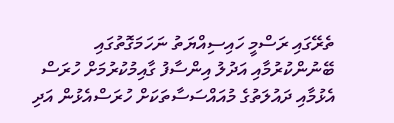ތެރޭގައި ރަސްމީ ހައިސިއްޔަތު ނަހަމަގޮތުގައި ބޭނުންކުރުމާއި އަދުލު އިންސާފު ގާއިމުކުރުމަށް ހުރަސް އެޅުމާއި ދައުލަތުގެ މުއައްސަސާތަކަށް ހުރަސްއެޅުން އަދި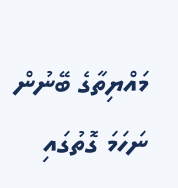މައްޔިތާގެ ބޭނުން ނަހަމަ ގޮތުގައި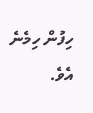ހިފުން ހިމެނެ އެވެ.